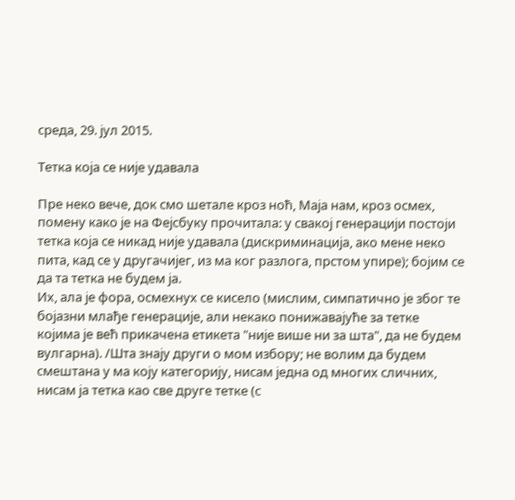среда, 29. јул 2015.

Тетка која се није удавала

Пре неко вече, док смо шетале кроз ноћ, Маја нам, кроз осмех, помену како је на Фејсбуку прочитала: у свакој генерацији постоји тетка која се никад није удавала (дискриминација, ако мене неко пита, кад се у другачијег, из ма ког разлога, прстом упире); бојим се да та тетка не будем ја.
Их, ала је фора, осмехнух се кисело (мислим, симпатично је због те бојазни млађе генерације, али некако понижавајуће за тетке којима је већ прикачена етикета "није више ни за шта", да не будем вулгарна). /Шта знају други о мом избору; не волим да будем смештана у ма коју категорију, нисам једна од многих сличних, нисам ја тетка као све друге тетке (с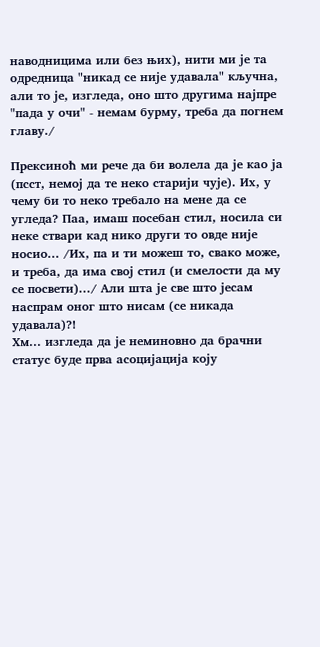наводницима или без њих), нити ми је та одредница "никад се није удавала" кључна, али то је, изгледа, оно што другима најпре "пада у очи" - немам бурму, треба да погнем главу./

Прексиноћ ми рече да би волела да је као ја (псст, немој да те неко старији чује). Их, у чему би то неко требало на мене да се угледа? Паа, имаш посебан стил, носила си неке ствари кад нико други то овде није носио... /Их, па и ти можеш то, свако може, и треба, да има свој стил (и смелости да му се посвети).../ Али шта је све што јесам наспрам оног што нисам (се никада удавала)?!
Хм... изгледа да је неминовно да брачни статус буде прва асоцијација коју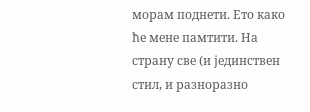морам поднети. Ето како ће мене памтити. На страну све (и јединствен стил, и разноразно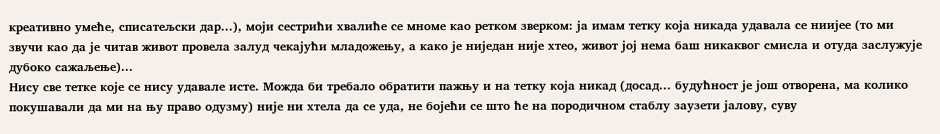креативно умеће, списатељски дар...), моји сестрићи хвалиће се мноме као ретком зверком: ја имам тетку која никада удавала се ниијее (то ми звучи као да је читав живот провела залуд чекајући младожењу, а како је ниједан није хтео, живот јој нема баш никаквог смисла и отуда заслужује дубоко сажаљење)...
Нису све тетке које се нису удавале исте. Можда би требало обратити пажњу и на тетку која никад (досад... будућност је још отворена, ма колико покушавали да ми на њу право одузму) није ни хтела да се уда, не бојећи се што ће на породичном стаблу заузети јалову, суву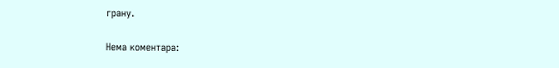грану.

Нема коментара: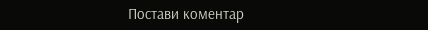Постави коментар